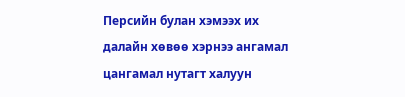Персийн булан хэмээх их далайн хөвөө хэрнээ ангамал цангамал нутагт халуун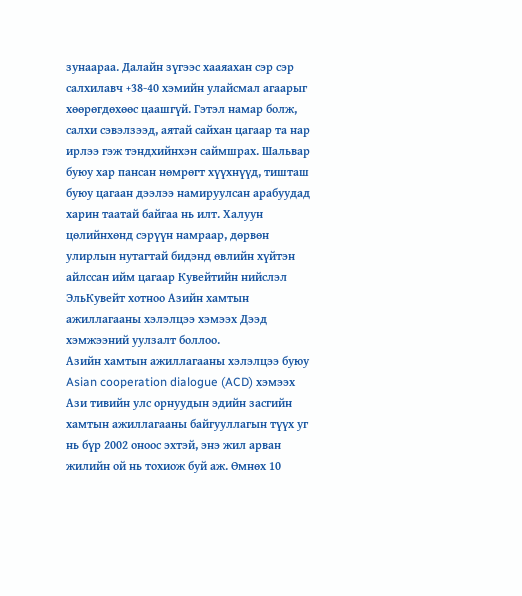зунаараа. Далайн зүгээс хааяахан сэр сэр салхилавч +38-40 хэмийн улайсмал агаарыг хөөрөгдөхөөс цаашгүй. Гэтэл намар болж, салхи сэвэлзээд, аятай сайхан цагаар та нар ирлээ гэж тэндхийнхэн саймшрах. Шальвар буюу хар пансан нөмрөгт хүүхнүүд, тишташ буюу цагаан дээлээ намируулсан арабуудад харин таатай байгаа нь илт. Халуун цөлийнхөнд сэрүүн намраар, дөрвөн улирлын нутагтай бидэнд өвлийн хүйтэн айлссан ийм цагаар Кувейтийн нийслэл ЭльКувейт хотноо Азийн хамтын ажиллагааны хэлэлцээ хэмээх Дээд хэмжээний уулзалт боллоо.
Азийн хамтын ажиллагааны хэлэлцээ буюу Asian cooperation dialogue (ACD) хэмээх Ази тивийн улс орнуудын эдийн засгийн хамтын ажиллагааны байгууллагын түүх уг нь бүр 2002 оноос эхтэй, энэ жил арван жилийн ой нь тохиож буй аж. Өмнөх 10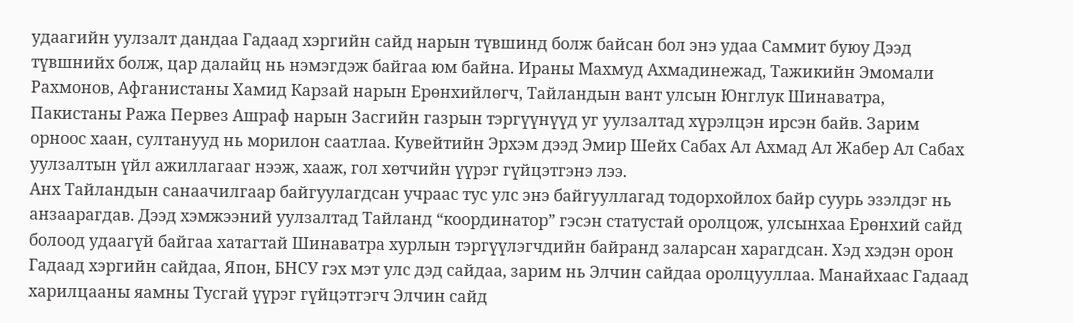удаагийн уулзалт дандаа Гадаад хэргийн сайд нарын түвшинд болж байсан бол энэ удаа Саммит буюу Дээд түвшнийх болж, цар далайц нь нэмэгдэж байгаа юм байна. Ираны Махмуд Ахмадинежад, Тажикийн Эмомали Рахмонов, Афганистаны Хамид Карзай нарын Ерөнхийлөгч, Тайландын вант улсын Юнглук Шинаватра, Пакистаны Ража Первез Ашраф нарын Засгийн газрын тэргүүнүүд уг уулзалтад хүрэлцэн ирсэн байв. Зарим орноос хаан, султанууд нь морилон саатлаа. Кувейтийн Эрхэм дээд Эмир Шейх Сабах Ал Ахмад Ал Жабер Ал Сабах уулзалтын үйл ажиллагааг нээж, хааж, гол хөтчийн үүрэг гүйцэтгэнэ лээ.
Анх Тайландын санаачилгаар байгуулагдсан учраас тус улс энэ байгууллагад тодорхойлох байр суурь эзэлдэг нь анзаарагдав. Дээд хэмжээний уулзалтад Тайланд “координатор” гэсэн статустай оролцож, улсынхаа Ерөнхий сайд болоод удаагүй байгаа хатагтай Шинаватра хурлын тэргүүлэгчдийн байранд заларсан харагдсан. Хэд хэдэн орон Гадаад хэргийн сайдаа, Япон, БНСУ гэх мэт улс дэд сайдаа, зарим нь Элчин сайдаа оролцууллаа. Манайхаас Гадаад харилцааны яамны Тусгай үүрэг гүйцэтгэгч Элчин сайд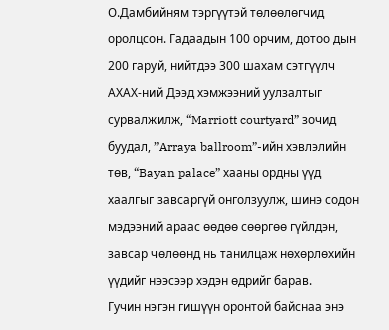О.Дамбийням тэргүүтэй төлөөлөгчид оролцсон. Гадаадын 100 орчим, дотоо дын 200 гаруй, нийтдээ 300 шахам сэтгүүлч АХАХ-ний Дээд хэмжээний уулзалтыг сурвалжилж, “Marriott courtyard” зочид буудал, ”Arraya ballroom”-ийн хэвлэлийн төв, “Bayan palace” хааны ордны үүд хаалгыг завсаргүй онголзуулж, шинэ содон мэдээний араас өөдөө сөөргөө гүйлдэн, завсар чөлөөнд нь танилцаж нөхөрлөхийн үүдийг нээсээр хэдэн өдрийг барав.
Гучин нэгэн гишүүн оронтой байснаа энэ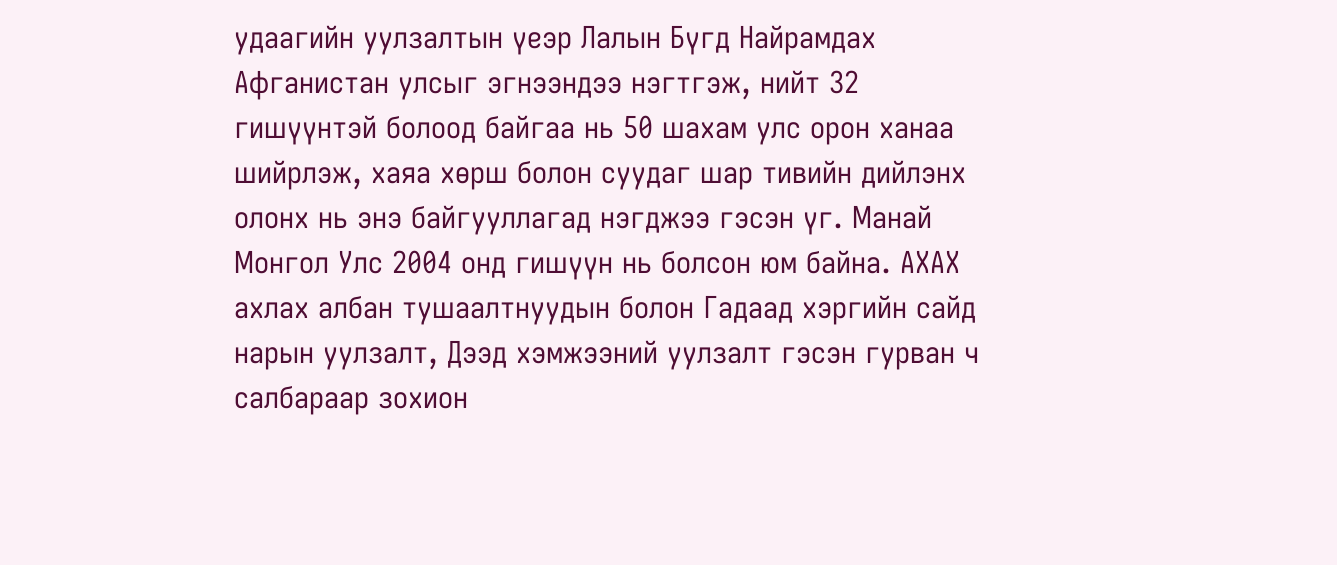удаагийн уулзалтын үеэр Лалын Бүгд Найрамдах Афганистан улсыг эгнээндээ нэгтгэж, нийт 32 гишүүнтэй болоод байгаа нь 50 шахам улс орон ханаа шийрлэж, хаяа хөрш болон суудаг шар тивийн дийлэнх олонх нь энэ байгууллагад нэгджээ гэсэн үг. Манай Монгол Улс 2004 онд гишүүн нь болсон юм байна. АХАХ ахлах албан тушаалтнуудын болон Гадаад хэргийн сайд нарын уулзалт, Дээд хэмжээний уулзалт гэсэн гурван ч салбараар зохион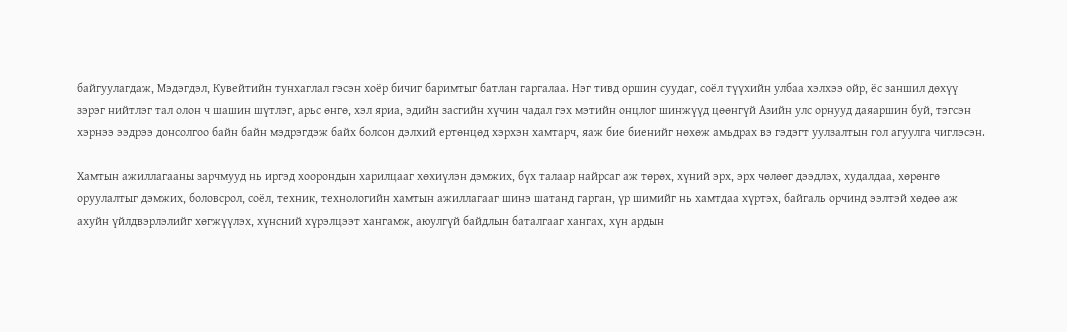байгуулагдаж, Мэдэгдэл, Кувейтийн тунхаглал гэсэн хоёр бичиг баримтыг батлан гаргалаа. Нэг тивд оршин суудаг, соёл түүхийн улбаа хэлхээ ойр, ёс заншил дөхүү зэрэг нийтлэг тал олон ч шашин шүтлэг, арьс өнгө, хэл яриа, эдийн засгийн хүчин чадал гэх мэтийн онцлог шинжүүд цөөнгүй Азийн улс орнууд даяаршин буй, тэгсэн хэрнээ ээдрээ донсолгоо байн байн мэдрэгдэж байх болсон дэлхий ертөнцөд хэрхэн хамтарч, яаж бие биенийг нөхөж амьдрах вэ гэдэгт уулзалтын гол агуулга чиглэсэн.

Хамтын ажиллагааны зарчмууд нь иргэд хоорондын харилцааг хөхиүлэн дэмжих, бүх талаар найрсаг аж төрөх, хүний эрх, эрх чөлөөг дээдлэх, худалдаа, хөрөнгө оруулалтыг дэмжих, боловсрол, соёл, техник, технологийн хамтын ажиллагааг шинэ шатанд гарган, үр шимийг нь хамтдаа хүртэх, байгаль орчинд ээлтэй хөдөө аж ахуйн үйлдвэрлэлийг хөгжүүлэх, хүнсний хүрэлцээт хангамж, аюулгүй байдлын баталгааг хангах, хүн ардын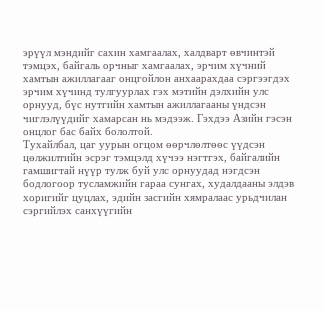эрүүл мэндийг сахин хамгаалах, халдварт өвчинтэй тэмцэх, байгаль орчныг хамгаалах, эрчим хүчний хамтын ажиллагааг онцгойлон анхаарахдаа сэргээгдэх эрчим хүчинд тулгуурлах гэх мэтийн дэлхийн улс орнууд, бүс нутгийн хамтын ажиллагааны үндсэн чиглэлүүдийг хамарсан нь мэдээж. Гэхдээ Азийн гэсэн онцлог бас байх бололтой.
Тухайлбал, цаг уурын огцом өөрчлөлтөөс үүдсэн цөлжилтийн эсрэг тэмцэлд хүчээ нэгтгэх, байгалийн гамшигтай нүүр тулж буй улс орнуудад нэгдсэн бодлогоор тусламжийн гараа сунгах, худалдааны элдэв хоригийг цуцлах, эдийн засгийн хямралаас урьдчилан сэргийлэх санхүүгийн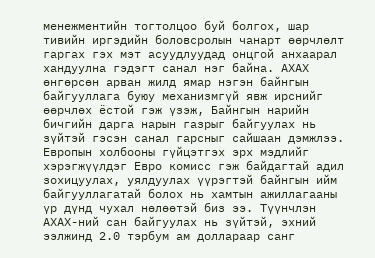менежментийн тогтолцоо буй болгох, шар тивийн иргэдийн боловсролын чанарт өөрчлөлт гаргах гэх мэт асуудлуудад онцгой анхаарал хандуулна гэдэгт санал нэг байна. АХАХ өнгөрсөн арван жилд ямар нэгэн байнгын байгууллага буюу механизмгүй явж ирснийг өөрчлөх ёстой гэж үзэж, Байнгын нарийн бичгийн дарга нарын газрыг байгуулах нь зүйтэй гэсэн санал гарсныг сайшаан дэмжлээ. Европын холбооны гүйцэтгэх эрх мэдлийг хэрэгжүүлдэг Евро комисс гэж байдагтай адил зохицуулах, уялдуулах үүрэгтэй байнгын ийм байгууллагатай болох нь хамтын ажиллагааны үр дүнд чухал нөлөөтэй биз ээ. Түүнчлэн АХАХ-ний сан байгуулах нь зүйтэй, эхний ээлжинд 2.0 тэрбум ам доллараар санг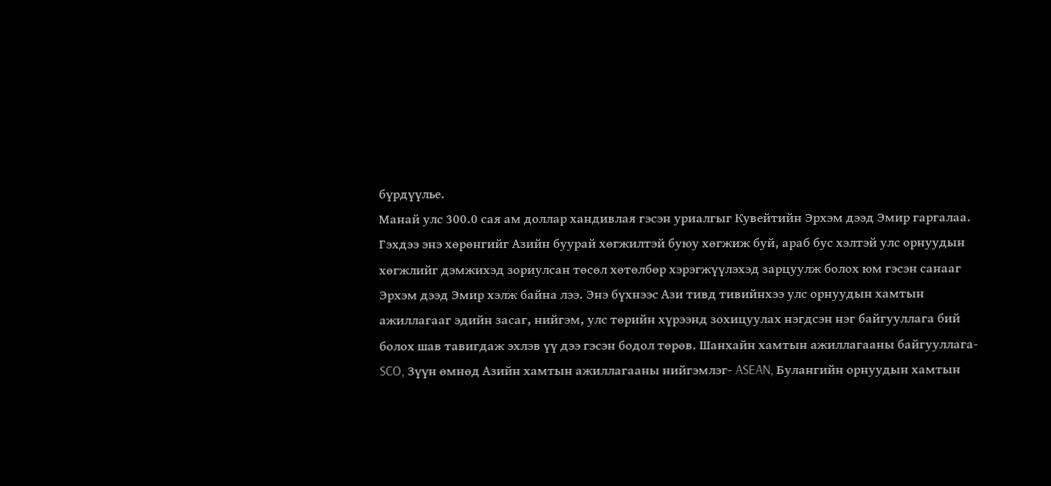бүрдүүлье.
Манай улс 300.0 сая ам доллар хандивлая гэсэн уриалгыг Кувейтийн Эрхэм дээд Эмир гаргалаа. Гэхдээ энэ хөрөнгийг Азийн буурай хөгжилтэй буюу хөгжиж буй, араб бус хэлтэй улс орнуудын хөгжлийг дэмжихэд зориулсан төсөл хөтөлбөр хэрэгжүүлэхэд зарцуулж болох юм гэсэн санааг Эрхэм дээд Эмир хэлж байна лээ. Энэ бүхнээс Ази тивд тивийнхээ улс орнуудын хамтын ажиллагааг эдийн засаг, нийгэм, улс төрийн хүрээнд зохицуулах нэгдсэн нэг байгууллага бий болох шав тавигдаж эхлэв үү дээ гэсэн бодол төрөв. Шанхайн хамтын ажиллагааны байгууллага- SCO, Зүүн өмнөд Азийн хамтын ажиллагааны нийгэмлэг- ASEAN, Булангийн орнуудын хамтын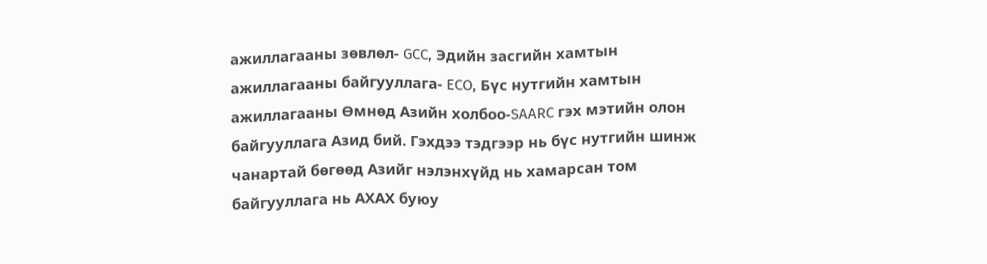ажиллагааны зөвлөл- GCC, Эдийн засгийн хамтын ажиллагааны байгууллага- ECO, Бүс нутгийн хамтын ажиллагааны Өмнөд Азийн холбоо-SAARC гэх мэтийн олон байгууллага Азид бий. Гэхдээ тэдгээр нь бүс нутгийн шинж чанартай бөгөөд Азийг нэлэнхүйд нь хамарсан том байгууллага нь АХАХ буюу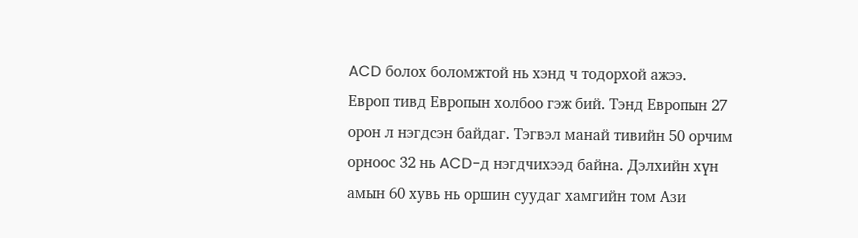ACD болох боломжтой нь хэнд ч тодорхой ажээ.
Европ тивд Европын холбоо гэж бий. Тэнд Европын 27 орон л нэгдсэн байдаг. Тэгвэл манай тивийн 50 орчим орноос 32 нь ACD-д нэгдчихээд байна. Дэлхийн хүн амын 60 хувь нь оршин суудаг хамгийн том Ази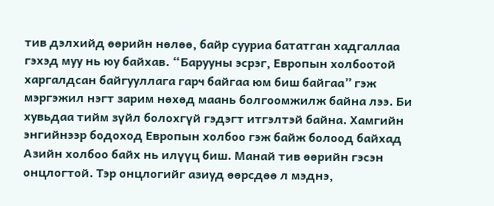тив дэлхийд өөрийн нөлөө, байр сууриа бататган хадгаллаа гэхэд муу нь юу байхав. “Барууны эсрэг, Европын холбоотой харгалдсан байгууллага гарч байгаа юм биш байгаа” гэж мэргэжил нэгт зарим нөхөд маань болгоомжилж байна лээ. Би хувьдаа тийм зүйл болохгүй гэдэгт итгэлтэй байна. Хамгийн энгийнээр бодоход Европын холбоо гэж байж болоод байхад Азийн холбоо байх нь илүүц биш. Манай тив өөрийн гэсэн онцлогтой. Тэр онцлогийг азиуд өөрсдөө л мэднэ,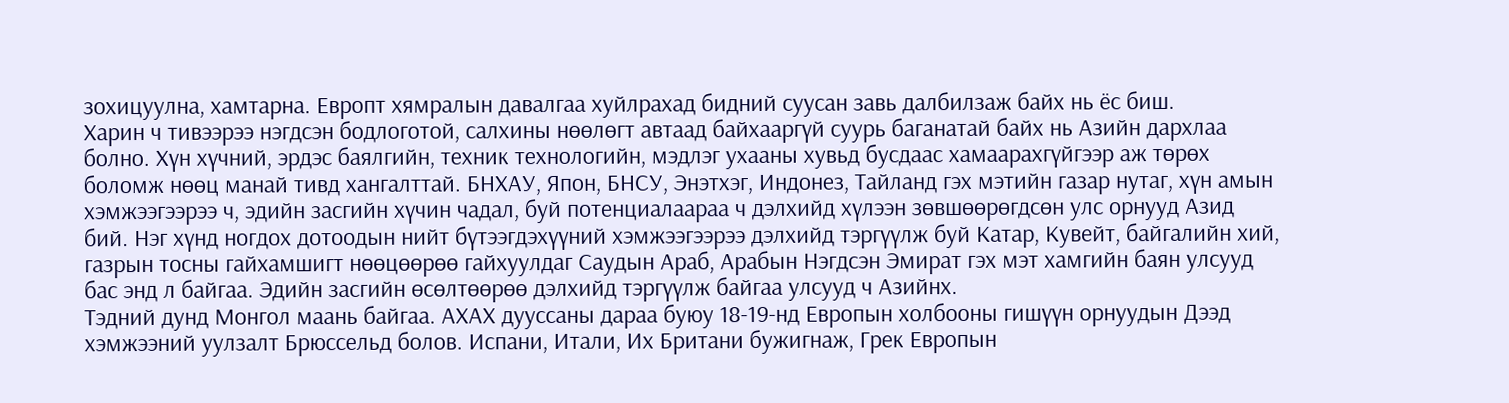зохицуулна, хамтарна. Европт хямралын давалгаа хуйлрахад бидний суусан завь далбилзаж байх нь ёс биш.
Харин ч тивээрээ нэгдсэн бодлоготой, салхины нөөлөгт автаад байхааргүй суурь баганатай байх нь Азийн дархлаа болно. Хүн хүчний, эрдэс баялгийн, техник технологийн, мэдлэг ухааны хувьд бусдаас хамаарахгүйгээр аж төрөх боломж нөөц манай тивд хангалттай. БНХАУ, Япон, БНСУ, Энэтхэг, Индонез, Тайланд гэх мэтийн газар нутаг, хүн амын хэмжээгээрээ ч, эдийн засгийн хүчин чадал, буй потенциалаараа ч дэлхийд хүлээн зөвшөөрөгдсөн улс орнууд Азид бий. Нэг хүнд ногдох дотоодын нийт бүтээгдэхүүний хэмжээгээрээ дэлхийд тэргүүлж буй Катар, Кувейт, байгалийн хий, газрын тосны гайхамшигт нөөцөөрөө гайхуулдаг Саудын Араб, Арабын Нэгдсэн Эмират гэх мэт хамгийн баян улсууд бас энд л байгаа. Эдийн засгийн өсөлтөөрөө дэлхийд тэргүүлж байгаа улсууд ч Азийнх.
Тэдний дунд Монгол маань байгаа. АХАХ дууссаны дараа буюу 18-19-нд Европын холбооны гишүүн орнуудын Дээд хэмжээний уулзалт Брюссельд болов. Испани, Итали, Их Британи бужигнаж, Грек Европын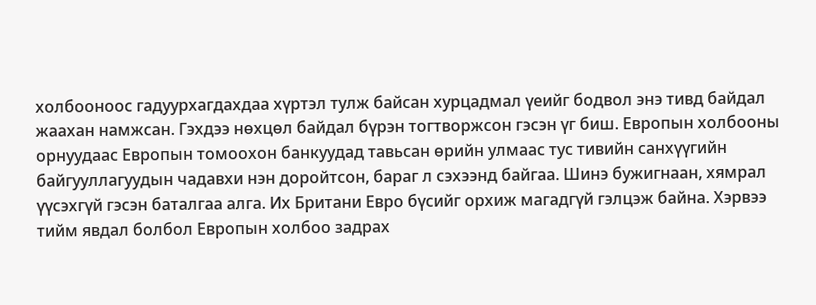холбооноос гадуурхагдахдаа хүртэл тулж байсан хурцадмал үеийг бодвол энэ тивд байдал жаахан намжсан. Гэхдээ нөхцөл байдал бүрэн тогтворжсон гэсэн үг биш. Европын холбооны орнуудаас Европын томоохон банкуудад тавьсан өрийн улмаас тус тивийн санхүүгийн байгууллагуудын чадавхи нэн доройтсон, бараг л сэхээнд байгаа. Шинэ бужигнаан, хямрал үүсэхгүй гэсэн баталгаа алга. Их Британи Евро бүсийг орхиж магадгүй гэлцэж байна. Хэрвээ тийм явдал болбол Европын холбоо задрах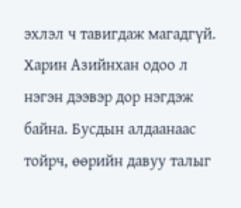эхлэл ч тавигдаж магадгүй. Харин Азийнхан одоо л нэгэн дээвэр дор нэгдэж байна. Бусдын алдаанаас тойрч, өөрийн давуу талыг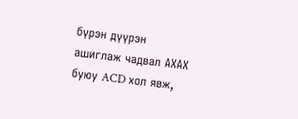бүрэн дүүрэн ашиглаж чадвал АХАХ буюу ACD хол явж,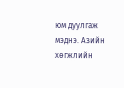юм дуулгаж мэднэ. Азийн хөгжлийн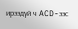ирээдүй ч ACD-ээс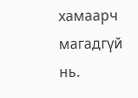хамаарч магадгүй нь.